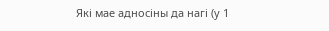Які мае адносіны да нагі (у 1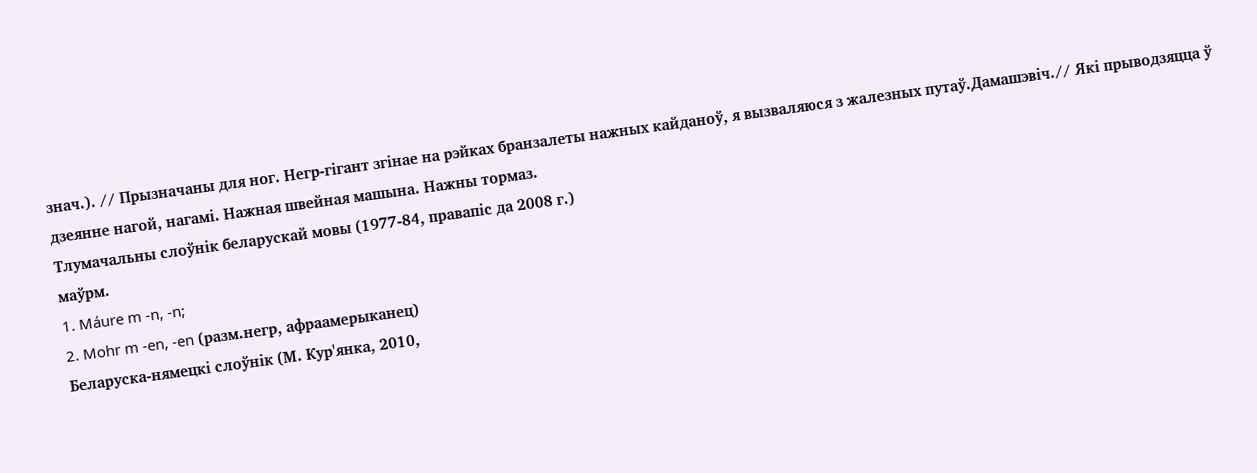знач.). // Прызначаны для ног. Негр-гігант згінае на рэйках бранзалеты нажных кайданоў, я вызваляюся з жалезных путаў.Дамашэвіч.// Які прыводзяцца ў дзеянне нагой, нагамі. Нажная швейная машына. Нажны тормаз.
Тлумачальны слоўнік беларускай мовы (1977-84, правапіс да 2008 г.)
маўрм.
1. Máure m -n, -n;
2. Mohr m -en, -en (разм.негр, афраамерыканец)
Беларуска-нямецкі слоўнік (М. Кур'янка, 2010,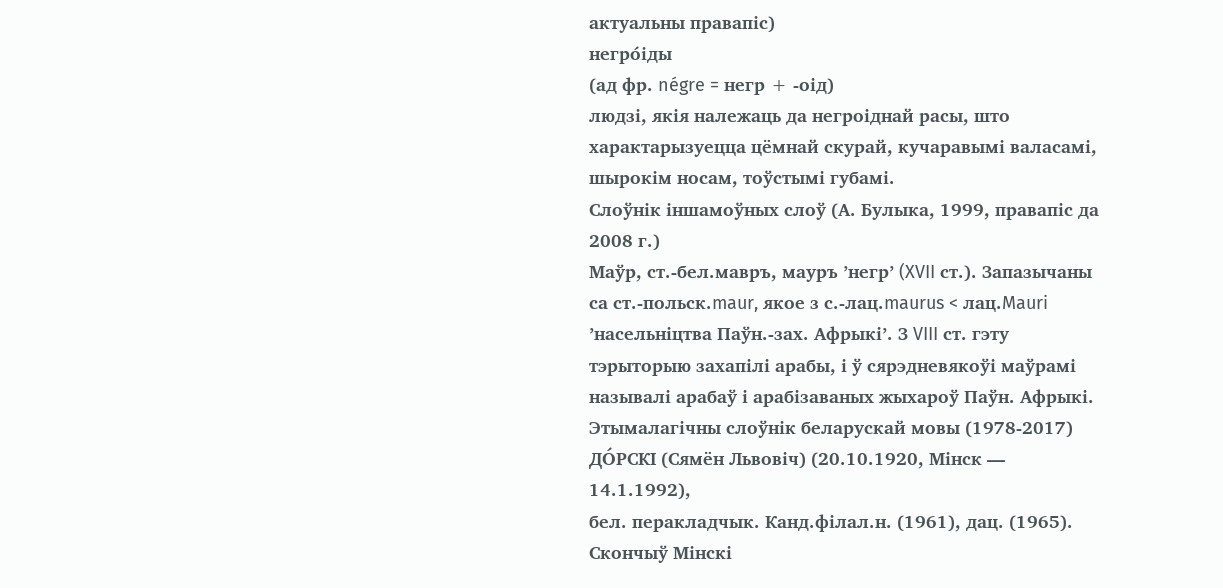актуальны правапіс)
негро́іды
(ад фр. négre = негр + -оід)
людзі, якія належаць да негроіднай расы, што характарызуецца цёмнай скурай, кучаравымі валасамі, шырокім носам, тоўстымі губамі.
Слоўнік іншамоўных слоў (А. Булыка, 1999, правапіс да 2008 г.)
Маўр, ст.-бел.мавръ, мауръ ’негр’ (XVII ст.). Запазычаны са ст.-польск.maur, якое з с.-лац.maurus < лац.Mauri ’насельніцтва Паўн.-зах. Афрыкі’. З VIII ст. гэту тэрыторыю захапілі арабы, і ў сярэдневякоўі маўрамі называлі арабаў і арабізаваных жыхароў Паўн. Афрыкі.
Этымалагічны слоўнік беларускай мовы (1978-2017)
ДО́РСКІ (Сямён Львовіч) (20.10.1920, Мінск — 14.1.1992),
бел. перакладчык. Канд.філал.н. (1961), дац. (1965). Скончыў Мінскі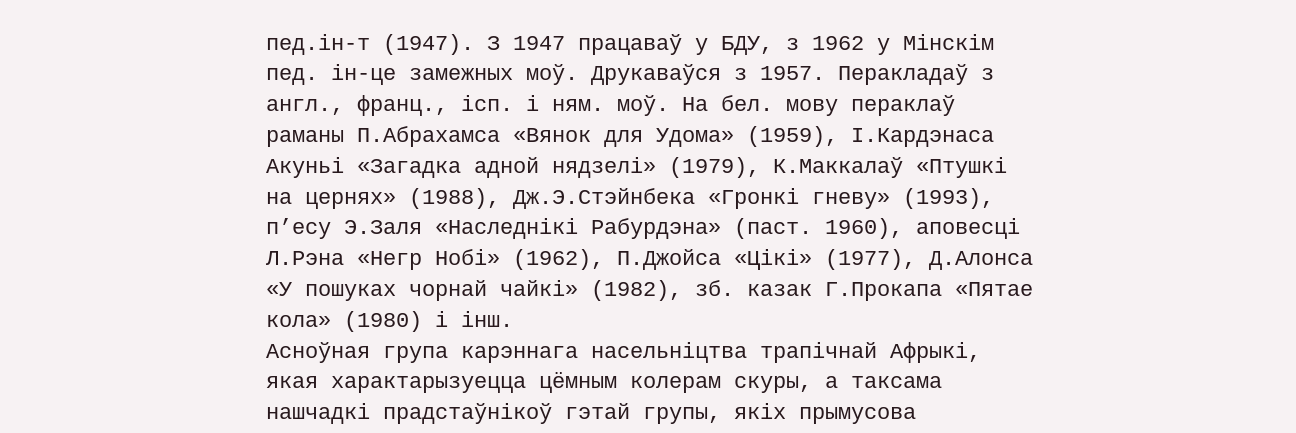пед.ін-т (1947). З 1947 працаваў у БДУ, з 1962 у Мінскім пед. ін-це замежных моў. Друкаваўся з 1957. Перакладаў з англ., франц., ісп. і ням. моў. На бел. мову пераклаў раманы П.Абрахамса «Вянок для Удома» (1959), І.Кардэнаса Акуньі «Загадка адной нядзелі» (1979), К.Маккалаў «Птушкі на цернях» (1988), Дж.Э.Стэйнбека «Гронкі гневу» (1993), п’есу Э.Заля «Наследнікі Рабурдэна» (паст. 1960), аповесці Л.Рэна «Негр Нобі» (1962), П.Джойса «Цікі» (1977), Д.Алонса «У пошуках чорнай чайкі» (1982), зб. казак Г.Прокапа «Пятае кола» (1980) і інш.
Асноўная група карэннага насельніцтва трапічнай Афрыкі, якая характарызуецца цёмным колерам скуры, а таксама нашчадкі прадстаўнікоў гэтай групы, якіх прымусова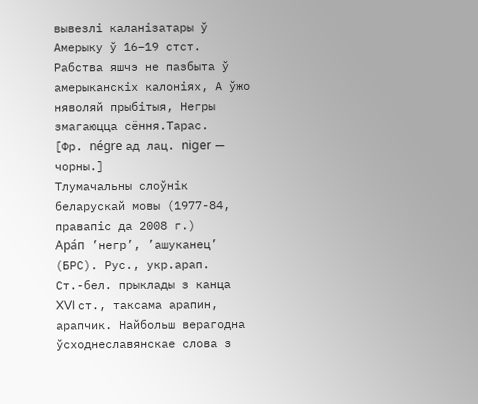вывезлі каланізатары ў Амерыку ў 16–19 стст. Рабства яшчэ не пазбыта ў амерыканскіх калоніях, А ўжо няволяй прыбітыя, Негры змагаюцца сёння.Тарас.
[Фр. négre ад лац. niger — чорны.]
Тлумачальны слоўнік беларускай мовы (1977-84, правапіс да 2008 г.)
Ара́п ’негр’, ’ашуканец’ (БРС). Рус., укр.арап. Ст.-бел. прыклады з канца XVI ст., таксама арапин, арапчик. Найбольш верагодна ўсходнеславянскае слова з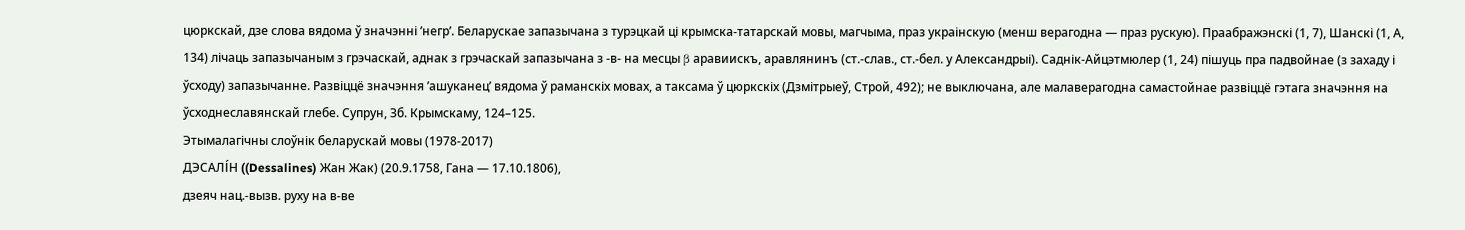цюркскай, дзе слова вядома ў значэнні ’негр’. Беларускае запазычана з турэцкай ці крымска-татарскай мовы, магчыма, праз украінскую (менш верагодна — праз рускую). Праабражэнскі (1, 7), Шанскі (1, А, 134) лічаць запазычаным з грэчаскай, аднак з грэчаскай запазычана з ‑в‑ на месцы β аравиискъ, аравлянинъ (ст.-слав., ст.-бел. у Александрыі). Саднік-Айцэтмюлер (1, 24) пішуць пра падвойнае (з захаду і ўсходу) запазычанне. Развіццё значэння ’ашуканец’ вядома ў раманскіх мовах, а таксама ў цюркскіх (Дзмітрыеў, Строй, 492); не выключана, але малаверагодна самастойнае развіццё гэтага значэння на ўсходнеславянскай глебе. Супрун, Зб. Крымскаму, 124–125.
Этымалагічны слоўнік беларускай мовы (1978-2017)
ДЭСАЛІ́Н ((Dessalines) Жан Жак) (20.9.1758, Гана — 17.10.1806),
дзеяч нац.-вызв. руху на в-ве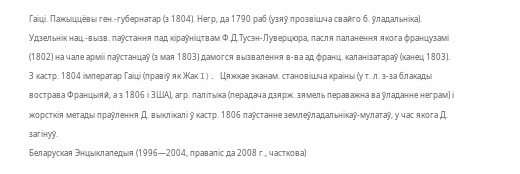Гаіці. Пажыццёвы ген.-губернатар (з 1804). Негр, да 1790 раб (узяў прозвішча свайго б. ўладальніка). Удзельнік нац.-вызв. паўстання пад кіраўніцтвам Ф.Д.Тусэн-Луверцюра, пасля паланення якога французамі (1802) на чале арміі паўстанцаў (з мая 1803) дамогся вызвалення в-ва ад франц. каланізатараў (канец 1803). З кастр. 1804 імператар Гаіці (правіў як Жак I). Цяжкае эканам. становішча краіны (у т. л. з-за блакады вострава Францыяй, а з 1806 і ЗША), агр. палітыка (перадача дзярж. зямель пераважна ва ўладанне неграм) і жорсткія метады праўлення Д. выклікалі ў кастр. 1806 паўстанне землеўладальнікаў-мулатаў, у час якога Д. загінуў.
Беларуская Энцыклапедыя (1996—2004, правапіс да 2008 г., часткова)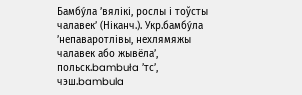Бамбу́ла ’вялікі, рослы і тоўсты чалавек’ (Ніканч.). Укр.бамбу́ла ’непаваротлівы, нехлямяжы чалавек або жывёла’, польск.bambuła ’тс’, чэш.bambula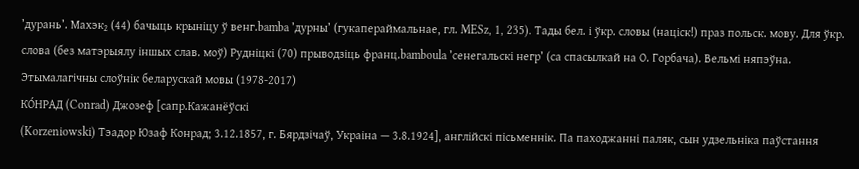’дурань’. Махэк₂ (44) бачыць крыніцу ў венг.bamba ’дурны’ (гукапераймальнае, гл. MESz, 1, 235). Тады бел. і ўкр. словы (націск!) праз польск. мову. Для ўкр. слова (без матэрыялу іншых слав. моў) Рудніцкі (70) прыводзіць франц.bamboula ’сенегальскі негр’ (са спасылкай на О. Горбача). Вельмі няпэўна.
Этымалагічны слоўнік беларускай мовы (1978-2017)
КО́НРАД (Conrad) Джозеф [сапр.Кажанёўскі
(Korzeniowski) Тэадор Юзаф Конрад; 3.12.1857, г. Бярдзічаў, Украіна — 3.8.1924], англійскі пісьменнік. Па паходжанні паляк, сын удзельніка паўстання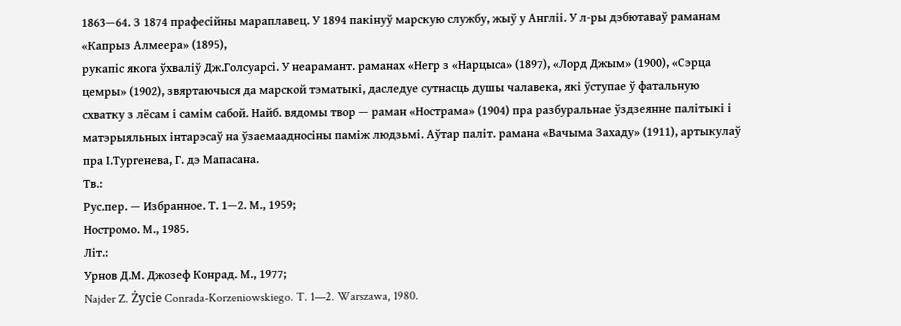1863—64. З 1874 прафесійны мараплавец. У 1894 пакінуў марскую службу, жыў у Англіі. У л-ры дэбютаваў раманам «Капрыз Алмеера» (1895),
рукапіс якога ўхваліў Дж.Голсуарсі. У неарамант. раманах «Негр з «Нарцыса» (1897), «Лорд Джым» (1900), «Сэрца цемры» (1902), звяртаючыся да марской тэматыкі, даследуе сутнасць душы чалавека, які ўступае ў фатальную схватку з лёсам і самім сабой. Найб. вядомы твор — раман «Нострама» (1904) пра разбуральнае ўздзеянне палітыкі і матэрыяльных інтарэсаў на ўзаемаадносіны паміж людзьмі. Аўтар паліт. рамана «Вачыма Захаду» (1911), артыкулаў пра І.Тургенева, Г. дэ Мапасана.
Тв.:
Рус.пер. — Избранное. Т. 1—2. М., 1959;
Ностромо. М., 1985.
Літ.:
Урнов Д.М. Джозеф Конрад. М., 1977;
Najder Z. Życie Conrada-Korzeniowskiego. T. 1—2. Warszawa, 1980.